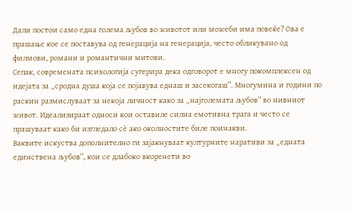Дали постои само една голема љубов во животот или можеби има повеќе? Ова е прашање кое се поставува од генерација на генерација, често обликувано од филмови, романи и романтични митови.
Сепак, современата психологија сугерира дека одговорот е многу покомплексен од идејата за „сродна душа која се појавува еднаш и засекогаш“. Многумина и години по раскин размислуваат за некоја личност како за „најголемата љубов“ во нивниот живот. Идеализираат односи кои оставиле силна емотивна трага и често се прашуваат како би изгледало сè ако околностите биле поинакви.
Ваквите искуства дополнително ги зајакнуваат културните наративи за „едната единствена љубов“, кои се длабоко вкоренети во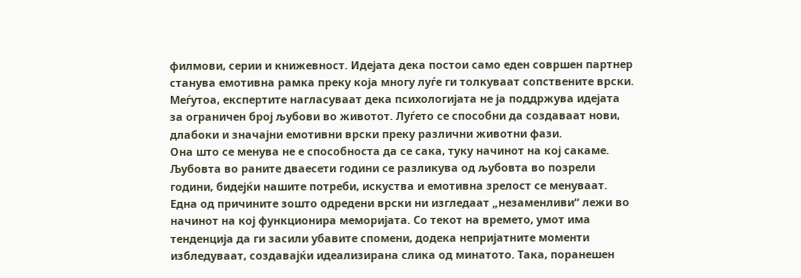филмови, серии и книжевност. Идејата дека постои само еден совршен партнер станува емотивна рамка преку која многу луѓе ги толкуваат сопствените врски.
Меѓутоа, експертите нагласуваат дека психологијата не ја поддржува идејата за ограничен број љубови во животот. Луѓето се способни да создаваат нови, длабоки и значајни емотивни врски преку различни животни фази.
Она што се менува не е способноста да се сака, туку начинот на кој сакаме. Љубовта во раните дваесети години се разликува од љубовта во позрели години, бидејќи нашите потреби, искуства и емотивна зрелост се менуваат.
Една од причините зошто одредени врски ни изгледаат „незаменливи“ лежи во начинот на кој функционира меморијата. Со текот на времето, умот има тенденција да ги засили убавите спомени, додека непријатните моменти избледуваат, создавајќи идеализирана слика од минатото. Така, поранешен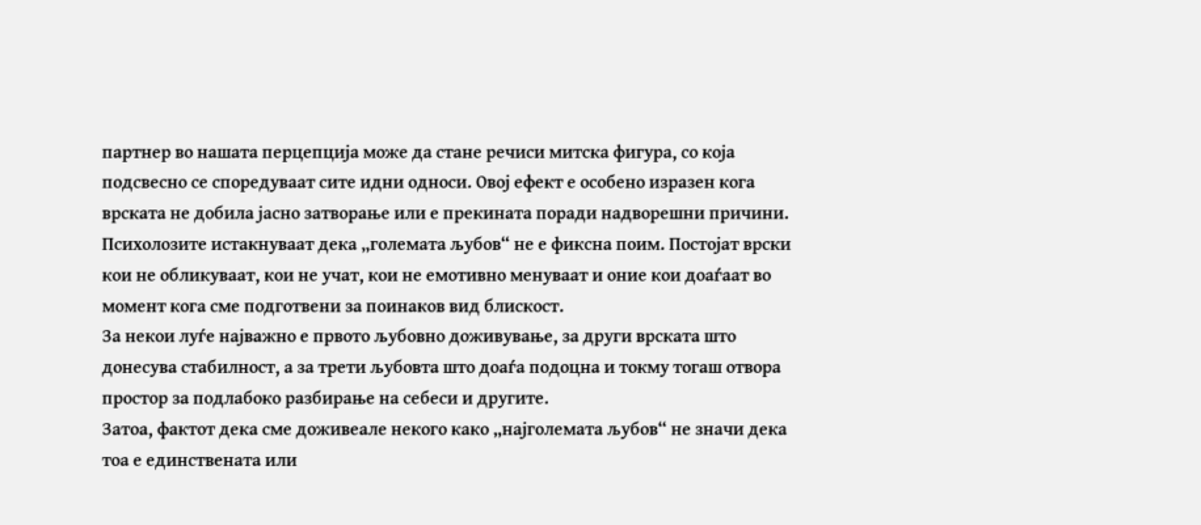партнер во нашата перцепција може да стане речиси митска фигура, со која подсвесно се споредуваат сите идни односи. Овој ефект е особено изразен кога врската не добила јасно затворање или е прекината поради надворешни причини.
Психолозите истакнуваат дека „големата љубов“ не е фиксна поим. Постојат врски кои не обликуваат, кои не учат, кои не емотивно менуваат и оние кои доаѓаат во момент кога сме подготвени за поинаков вид блискост.
За некои луѓе најважно е првото љубовно доживување, за други врската што донесува стабилност, а за трети љубовта што доаѓа подоцна и токму тогаш отвора простор за подлабоко разбирање на себеси и другите.
Затоа, фактот дека сме доживеале некого како „најголемата љубов“ не значи дека тоа е единствената или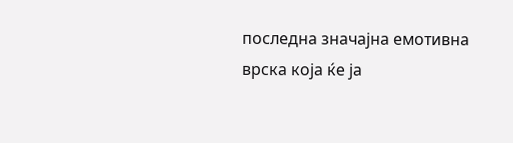последна значајна емотивна врска која ќе ја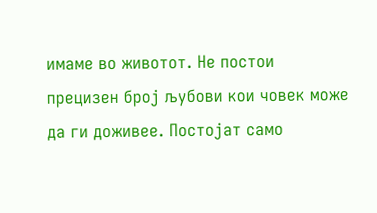имаме во животот. Не постои прецизен број љубови кои човек може да ги доживее. Постојат само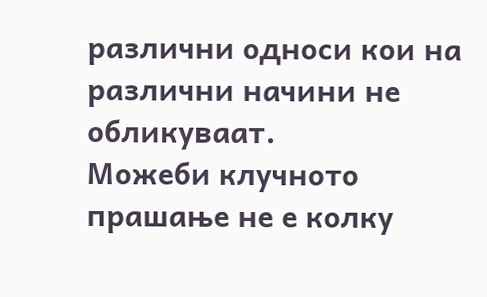различни односи кои на различни начини не обликуваат.
Можеби клучното прашање не е колку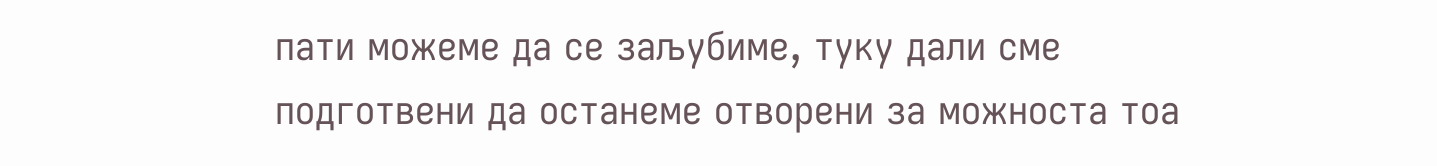пати можеме да се заљубиме, туку дали сме подготвени да останеме отворени за можноста тоа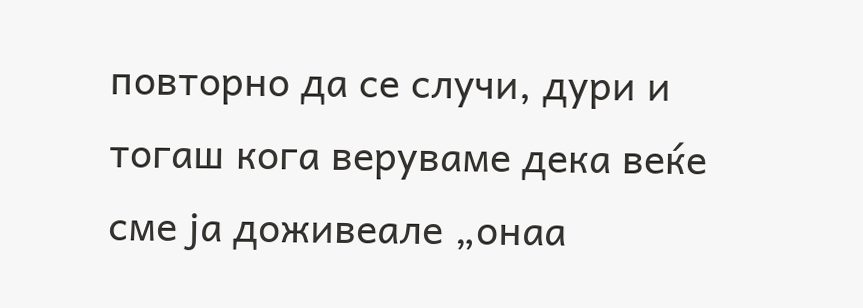повторно да се случи, дури и тогаш кога веруваме дека веќе сме ја доживеале „онаа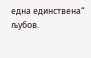една единствена“ љубов.